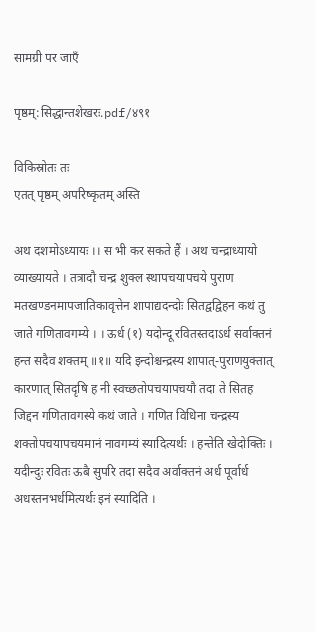सामग्री पर जाएँ

पृष्ठम्:सिद्धान्तशेखरः.pdf/४९१

विकिस्रोतः तः
एतत् पृष्ठम् अपरिष्कृतम् अस्ति

अथ दशमोऽध्यायः ।। स भी कर सकते हैं । अथ चन्द्राध्यायो व्याख्यायते । तत्रादौ चन्द्र शुक्ल स्थापचयापचये पुराण मतखण्डनमापजातिकावृत्तेन शापाद्यदन्दोः सितद्वद्विहन कथं तु जाते गणितावगम्ये । । ऊर्ध (१) यदोन्दू रवितस्तदाऽर्ध सर्वाक्तनं हन्त सदैव शक्तम् ॥१॥ यदि इन्दोश्चन्द्रस्य शापात्-पुराणयुक्तात् कारणात् सितदृषि ह नी स्वच्छतोपचयापचयौ तदा ते सितह जिद्दन गणितावगस्ये कथं जाते । गणित विधिना चन्द्रस्य शक्तोपचयापचयमानं नावगम्यं स्यादित्यर्थः । हन्तेति खेदोक्तिः । यदीन्दुः रवितः ऊबै सुपरि तदा सदैव अर्वाक्तनं अर्ध पूर्वार्ध अधस्तनभर्धमित्यर्थः इनं स्यादिति ।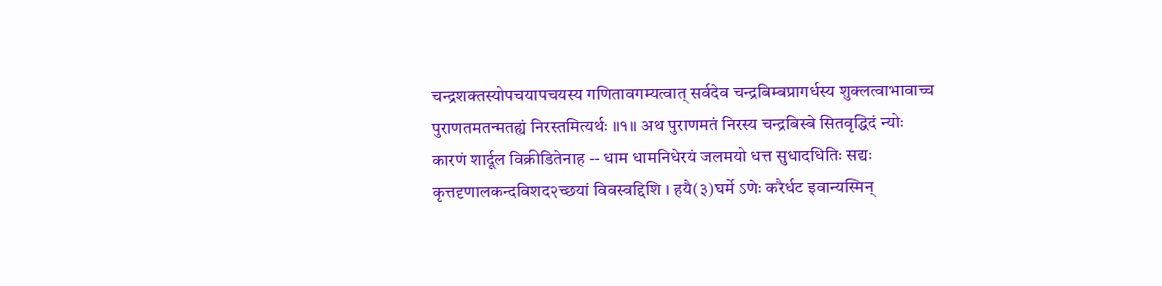चन्द्रशक्तस्योपचयापचयस्य गणितावगम्यत्वात् सर्वदेव चन्द्रबिम्बप्रागर्धस्य शुक्लत्वाभावाच्च पुराणतमतन्मतह्यं निरस्तमित्यर्थः ॥१॥ अथ पुराणमतं निरस्य चन्द्रबिस्बे सितवृद्धिदं न्योः कारणं शार्दूल विक्रीडितेनाह -- धाम धामनिधेरयं जलमयो धत्त सुधादधितिः सद्यः कृत्तदृणालकन्दविशद२च्छयां विवस्वद्दिशि । हयै(३)घर्मे ऽणेः करैर्धट इवान्यस्मिन्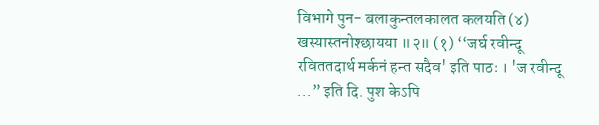विभागे पुन- बलाकुन्तलकालत कलयति (४) खस्यास्तनोश्छायया ॥२॥ (१) ‘‘जर्घ रवीन्दू रविततदार्थ मर्कनं हन्त सदैव' इति पाठः । 'ज रवीन्दू ...” इति दि. पुश केऽपि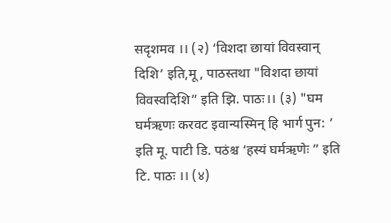सदृशमव ।। (२) ‘विशदा छायां विवस्वान् दिशि’ इति,मू, पाठस्तथा "विशदा छायां विवस्वदिशि” इति झि. पाठः।। (३) "घम घर्मऋणः करवट इवान्यस्मिन् हि भार्ग पुन: ’ इति मू. पाटी डि. पठंश्च ‘हस्यं घर्मऋणेः ” इति टि. पाठः ।। (४)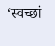‘स्वच्छां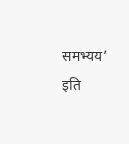समभ्यय’ इति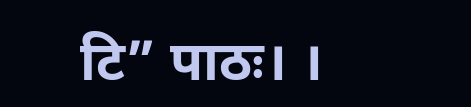टि” पाठः। ।